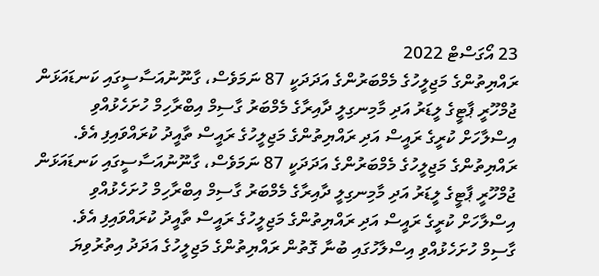23 އޯގަސްޓް 2022
ރައްޔިތުންގެ މަޖިލީހުގެ މެމްބަރުންގެ އަދަދަކީ 87 ނަމަވެސް، ގާނޫނުއަސާސީގައި ކަނޑައަޅަން ޖުމްހޫރީ ޕާޓީގެ ލީޑަރު އަދި މާމިނގިލީ ދާއިރާގެ މެމްބަރު ގާސިމް އިބްރާހިމް ހުށަހެޅުއްވި އިސްލާހަށް ކުރީގެ ރައީސް އަދި ރައްޔިތުންގެ މަޖިލީހުގެ ރައީސް ތާއީދު ކުރައްވައިފި އެވެ.
ރައްޔިތުންގެ މަޖިލީހުގެ މެމްބަރުންގެ އަދަދަކީ 87 ނަމަވެސް، ގާނޫނުއަސާސީގައި ކަނޑައަޅަން ޖުމްހޫރީ ޕާޓީގެ ލީޑަރު އަދި މާމިނގިލީ ދާއިރާގެ މެމްބަރު ގާސިމް އިބްރާހިމް ހުށަހެޅުއްވި އިސްލާހަށް ކުރީގެ ރައީސް އަދި ރައްޔިތުންގެ މަޖިލީހުގެ ރައީސް ތާއީދު ކުރައްވައިފި އެވެ.
ގާސިމް ހުށަހެޅުއްވި އިސްލާހުގައި ބުނާ ގޮތުން ރައްޔިތުންގެ މަޖިލީހުގެ އަދަދު އިތުރުވިޔަ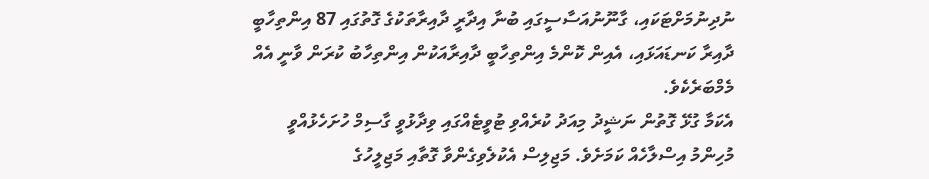ނުދިނުމަށްޓަކައި، ގާނޫނުއަސާސީގައި ބުނާ އިދާރީ ދާއިރާތަކުގެ ގޮތުގައި 87 އިންތިހާބީ ދާއިރާ ކަނޑައަޅައި، އެއިން ކޮންމެ އިންތިހާބީ ދާއިރާއަކުން އިންތިހާބު ކުރަން ވާނީ އެއް މެމްބަރެކެވެ.
އެކަމާ ގުޅޭ ގޮތުން ނަޝީދު މިއަދު ކުރެއްވި ޓުވީޓެއްގައި ވިދާޅުވީ ގާސިމް ހުށަހެޅުއްވީ މުހިންމު އިސްލާހެއް ކަމަށެވެ. މަޖިލިސް އެކުލެވިގެންވާ ގޮތާއި މަޖިލީހުގެ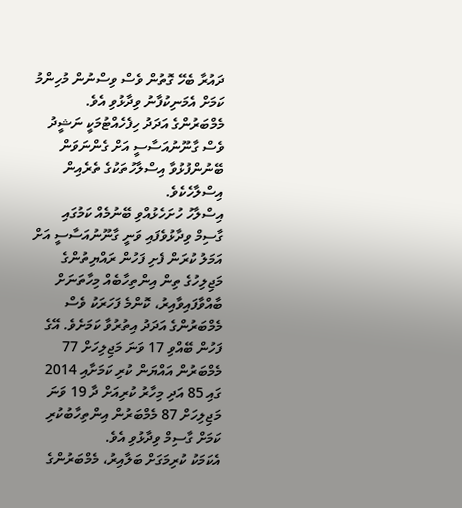ދައުރާ ބެހޭ ގޮތުން ވެސް ވިސްނުން މުހިންމު ކަމަށް އެމަނިކުފާނު ވިދާޅުވި އެވެ.
މެމްބަރުންގެ އަދަދު ހިފެހެއްޓުމަކީ ނަޝީދު ވެސް ގާނޫނުއަސާސީ އަށް ގެންނަވަން ބޭނުންފުޅުވާ އިސްލާހުތަކުގެ ތެރެއިން އިސްލާހެކެވެ.
އިސްލާހު ހުށަހެޅުއްވި ބޭނުމެއް ކަމުގައި ގާސިމް ވިދާޅުވެފައި ވަނީ ގާނޫނުއަސާސީ އަށް އަމަލު ކުރަން ފެށި ފަހުން ރައްޔިތުންގެ މަޖިލިހުގެ ތިން އިންތިހާބެއް މިހާތަނަށް ބާއްވާފައިވާއިރު، ކޮންމެ ފަހަރަކު ވެސް މެމްބަރުންގެ އަދަދު އިތުރުވާ ކަމަށެވެ. އޭގެ ފަހުން ބޭއްވި 17 ވަނަ މަޖިލިހަށް 77 މެމްބަރުން އައްޔަން ކުރި ކަމަށާއި 2014 ގައި 85 އަދި މިހާރު ކުރިއަށް ދާ 19 ވަނަ މަޖިލިހަށް 87 މެމްބަރުން އިންތިހާބުކުރި ކަމަށް ގާސިމް ވިދާޅުވި އެވެ.
އެކަމަކު ކުރިމަގަށް ބަލާއިރު، މެމްބަރުންގެ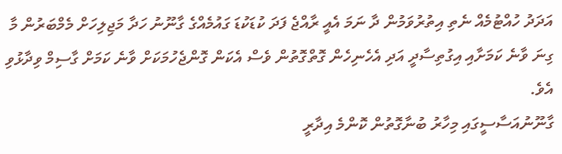އަދަދު ހުއްޓުމެއް ނެތި އިތުރުވަމުން ދާ ނަމަ އެއީ ރާއްޖެ ފަދަ ކުޑަކުޑަ ގައުމެއްގެ ގާނޫނު ހަދާ މަޖިލިހަށް މެމްބަރުން މާ ގިނަ ވާނެ ކަމަށާއި އިގުތިސާދީ އަދި އެހެނިހެން ގޮތްގޮތުން ވެސް އެކަން ގޮންޖެހުމަކަށް ވާނެ ކަމަށް ގާސިމް ވިދާޅުވި އެވެ.
ގާނޫނުއަސާސީގައި މިހާރު ބުނާގޮތުން ކޮންމެ އިދާރީ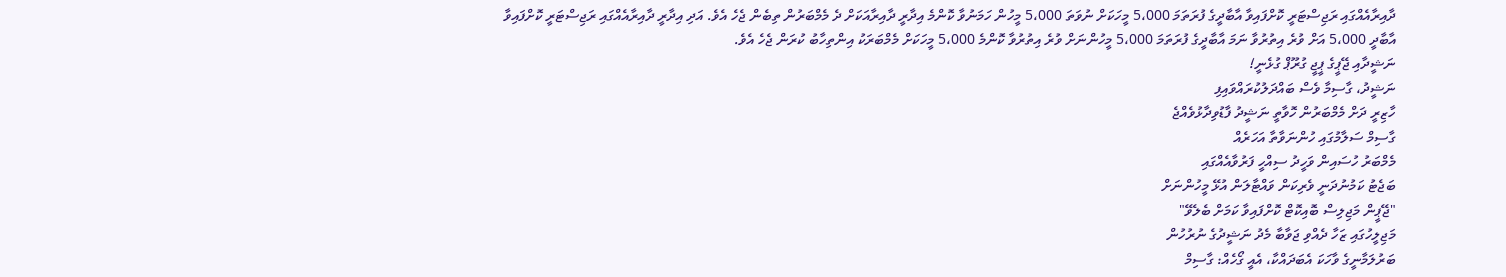ދާއިރާއެއްގައި ރަޖިސްޓަރީ ކޮށްފައިވާ އާބާދީގެ ފުރަތަމަ 5،000 މީހަކަށް ނުވަތަ 5،000 މީހުން ހަމަނުވާ ކޮންމެ އިދާރީ ދާއިރާއަކަށް ދެ މެމްބަރުން ތިބެން ޖެހެ އެވެ. އަދި އިދާރީ ދާއިރާއެއްގައި ރަޖިސްޓަރީ ކޮށްފައިވާ އާބާދީ 5،000 އަށް ވުރެ އިތުރުވާ ނަމަ އާބާދީގެ ފުރަތަމަ 5،000 މީހުންނަށް ވުރެ އިތުރުވާ ކޮންމެ 5،000 މީހަކަށް މެމްބަރަކު އިންތިހާބު ކުރަން ޖެހެ އެވެ.
ނަޝީދާއި ޖޭޕީގެ ޕީޖީ ގުރޫޕް ގުޅެނީ!
ނަޝީދު، ގާސިމާ ވެސް ބައްދަލުކުރައްވައިފި
ހާޒިރީ ދަށް މެމްބަރުން ހޮވާތީ ނަޝީދު ފާޑުވިދާޅުވެއްޖެ
ގާސިމް ސަލާމުގައި ހުންނަވާތާ އަހަރެއް
މެމްބަރު ހުސައިން ވަހީދު ސިއްހީ ފަރުވާއެއްގައި
ބަޖެޓު ކަމުނުދަނީ ވެރިކަން ވައްޓާލަން އުޅޭ މީހުންނަށް
"ޖޭޕީން މަޖިލިސް ބޮއިކޮޓް ކޮށްފައިވާ ކަމަށް ބެލެވޭ"
މަޖިލީހުގައި ޒަހާ ދެއްވި ޖަވާބާ މެދު ނަޝީދުގެ ނުރުހުން
ބަރުލަމާނީގެ ވާހަކަ އެބަދައްކާ، އެއީ ގޯހެއް: ގާސިމް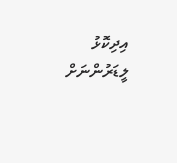އިދިކޮޅު ލީޑަރުންނަށް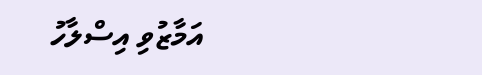އަމާޒުވި އިސްލާހު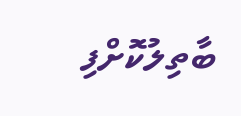ބާތިލުކޮށްފި